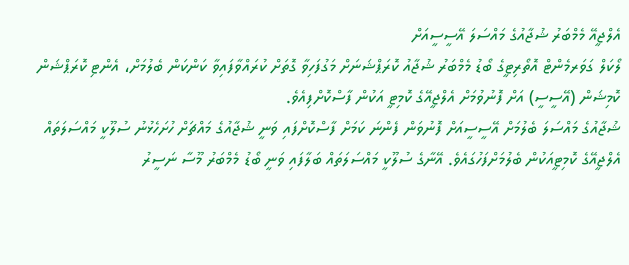އެލްޖީއޭ މެމްބަރު ޝުޖާއުގެ މައްސަލަ އޭސީސީއަށް
ލޯކަލް ގަވަރމެންޓް އޮތޯރިޓީގެ ބޯޑު މެމްބަރު ޝުޖާއު ކޮރަޕްޝަނަށް މަގުފަހިވާ ގޮތަށް ކުރައްވާފައިވާ ކަންކަން ބެލުމަށް، އެންޓި ކޮރަޕްޝަން ކޮމިޝަން (އޭސީސީ) އަށް ފޮނުވުމަށް އެލްޖީއޭގެ ކޮމިޓީ އަކުން ފާސްކޮށްފިއެވެ.
ޝުޖާއުގެ މައްސަލަ ބެލުމަށް އޭސީސީއަށް ފޮނުވަން ފެންނަ ކަމަށް ފާސްކޮށްފައި ވަނީ ޝުޖާއުގެ މައްޗަށް ހުށަހެޅުނު ސުލޫކީ މައްސަލަތައް އެލްޖީއޭގެ ކޮމިޓީއަކުން ބެލުމަށްފަހުގައެވެ. އޭނާގެ ސުލޫކީ މައްސަލަތައް ބަލާފައި ވަނީ ބޯޑު މެމްބަރު މޫސާ ނަސީރު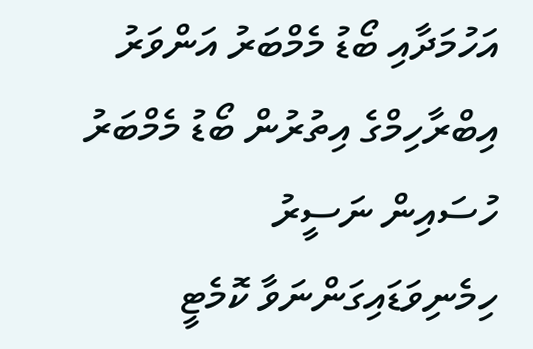އަހުމަދާއި ބޯޑު މެމްބަރު އަންވަރު އިބްރާހިމްގެ އިތުރުން ބޯޑު މެމްބަރު ހުސައިން ނަސީރު ހިމެނިވަޑައިގަންނަވާ ކޮމެޓީ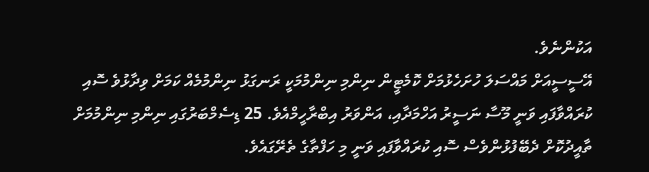އަކުންނެވެ.
އޭސީސީއަށް މައްސަލަ ހުށަހެޅުމަށް ކޮމެޓީން ނިންމި ނިންމުމަކީ ރަނގަޅު ނިންމުމެއް ކަމަށް ވިދާޅުވެ ސޮއި ކުރައްވާފައި ވަނީ މޫސާ ނަސީރު އަހްމަދާއި، އަންވަރު އިބްރާހީމްއެވެ. 25 ޑިސެމްބަރުގައި ނިންމި ނިންމުމަށް ތާއީދުކޮށް ދެބޭފުޅުންވެސް ސޮއި ކުރައްވާފައި ވަނީ މި ހަފްތާގެ ތެރޭގައެވެ.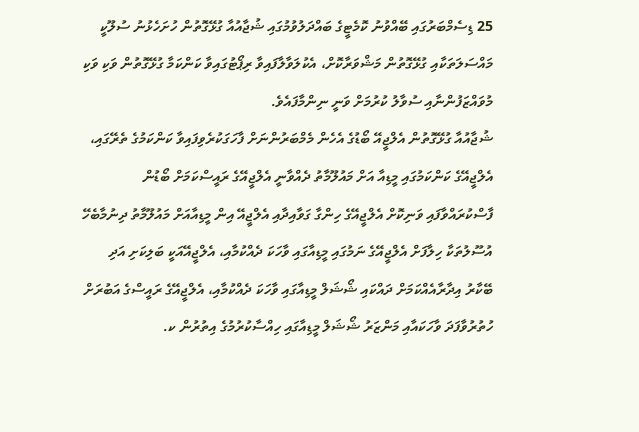25 ޑިސެމްބަރުގައި ބޭއްވުނު ކޮމެޓީގެ ބައްދަލުވުމުގައި ޝުޖާއުއާ ގުޅޭގޮތުން ހުށަހެޅުނު ސުލޫކީ މައްސަލަތަކާއި ގުޅޭގޮތުން މަޝްވަރާކޮށް، އެކުލަވާލާފައިވާ ރިޕޯޓުގައިވާ ކަންކަމާ ގުޅޭގޮތުން ވަކި ވަކި މުވައްޒަފުންނާއި ސުވާލު ކުރުމަށް ވަނީ ނިންމާފައެވެ.
ޝުޖާއުއާ ގުޅޭގޮތުން އެލްޖީއޭ ބޯޑުގެ އެހެން މެމްބަރުންނަށް ފާހަގަކުރެވިފައިވާ ކަންކަމުގެ ތެރޭގައި، އެލްޖީއޭގެ ކަންކަމުގައި މީޑިއާ އަށް މައުލޫމާތު ދެއްވާނީ އެލްޖީއޭގެ ރައީސްކަމަށް ބޯޑުން ފާސްކުރައްވާފައި ވަނިކޮށް އެލްޖީއޭގެ ހިންގާ ގަވާއިދާއި އެލްޖީއޭ އިން މީޑިއާއަށް މައުލޫމާތު ދިނުމާބެހޭ އުސޫލުތަކާ ހިލާފަށް އެލްޖީއޭގެ ނަމުގައި މީޑިއާގައި ވާހަކަ ދެއްކުމާއި، އެލްޖީއޭއަކީ ބަލިކަށި އަދި ބޭކާރު އިދާރާއެއްކަމަށް ދައްކައި ޝޯޝަލް މީޑިއާގައި ވާހަކަ ދެއްކުމާއި، އެލްޖީއޭގެ ރައީސްގެ އަބުރަށް ހުތުރުވާފަދަ ވާހަކައާއި މަންޒަރު ޝޯޝަލް މީޑިއާގައި ހިއްސާކުރުމުގެ އިތުރުން ކ.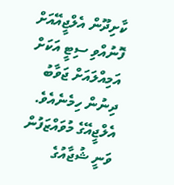ކާށިދޫން އެލްޖީއޭއަށް ފޮނުއްވި ސިޓީ އަކަށް އަމިއްލައަށް ޖަވާބު ދިނުން ހިމެނެއެވެ.
އެލްޖީއޭގެ މުވައްޒަފުން ވަނީ ޝުޖާއުގެ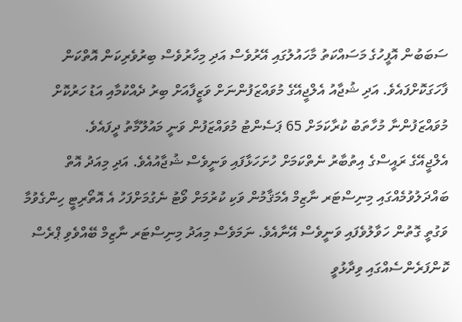ސަބަބުން އޮފީހުގެ މަސައްކަތު މާހައުލުގައި އޭރުވެސް އަދި މިހާރުވެސް ބިރުވެރިކަން އޮތްކަން ފާހަގަކޮށްފައެވެ. އަދި ޝުޖާއު އެލްޖީއޭގެ މުވައްޒަފުންނަށް ވަޒީފާއަށް ބިރު ދެއްކުމާއި އަޑު ހަރުކޮށް މުވައްޒަފުންނާ މުހާތަބު ކުރާކަމަށް 65 ޕަސެންޓު މުވައްޒަފުން ވަނީ މައުލޫމާތު ދީފައެވެ.
އެލްޖީއޭގެ ރައީސްގެ އިތުބާރު ނެތްކަމަށް ހުށަހަޅާފައި ވަނީވެސް ޝުޖާއުއެވެ. އަދި މިއަދު އޮތް ބައްދަލުވުމެއްގައި މިނިސްޓަރ ނާޒިމް އެމަޤާމުން ވަކި ކުރުމަށް ވޯޓު ނެގުމަށްފަހު އެ އޮތޯރިޓީ ހިންގެވުމާ ވަގުތީ ގޮތުން ހަވާލުވެފައި ވަނީވެސް އޭނާއެވެ. ނަމަވެސް މިއަދު މިނިސްޓަރ ނާޒިމް ބޭއްވެވި ޕްރެސް ކޮންފަރެންސެއްގައި ވިދާޅުވީ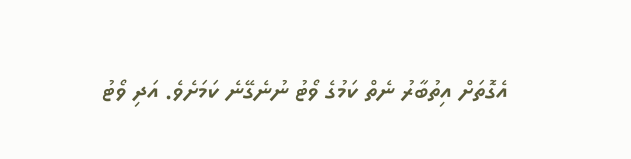އެގޮތަށް އިތުބާރު ނެތް ކަމުގެ ވޯޓު ނުނެގޭނެ ކަމަށެވެ. އަދި ވޯޓު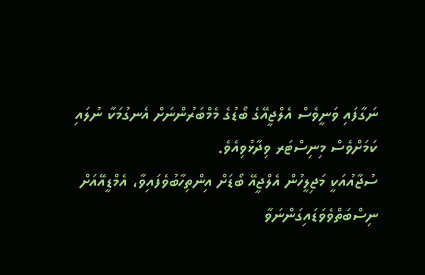ނަގާފައި ވަނީވެސް އެލްޖީއޭގެ ބޯޑުގެ މެމްބަރުންނަށް އެނގުމަކާ ނުލައި ކަމަށްވެސް މިނިސްޓަރ ވިދާޅުވިއެވެ.
ސުޖާއުއަކީ މަޖިލީހުން އެލްޖީއޭ ބޯޑަށް އިންތިހާބުވެފައިވާ، އެމްޑީއޭއަށް ނިސްބަތްވެވަޑައިގަންނަވާ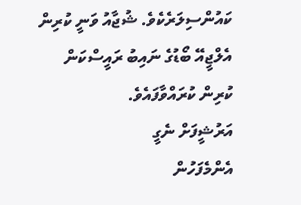ކައުންސިލަރެކެވެ. ޝުޖާއު ވަނީ ކުރިން އެލްޖީއޭ ބޯޑުގެ ނައިބު ރައީސްކަން ކުރިން ކުރައްވާފައެވެ.
އަރުޝީފަށް ނެގީ
އެންމެފަހުން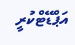އަޕްޑޭޓްކުރީ